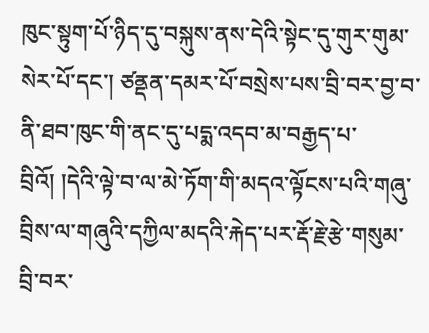ཁུང་སྟུག་པོ་ཉིད་དུ་བསྐུས་ནས་དེའི་སྟེང་དུ་གུར་གུམ་སེར་པོ་དང་། ཙནྡན་དམར་པོ་བསྲེས་པས་བྲི་བར་བྱ་བ་ནི་ཐབ་ཁུང་གི་ནང་དུ་པདྨ་འདབ་མ་བརྒྱད་པ་བྲིའོ། །དེའི་ལྟེ་བ་ལ་མེ་ཏོག་གི་མདའ་ལྟོངས་པའི་གཞུ་བྲིས་ལ་གཞུའི་དཀྱིལ་མདའི་རྐེད་པར་རྡོ་རྗེ་རྩེ་གསུམ་བྲི་བར་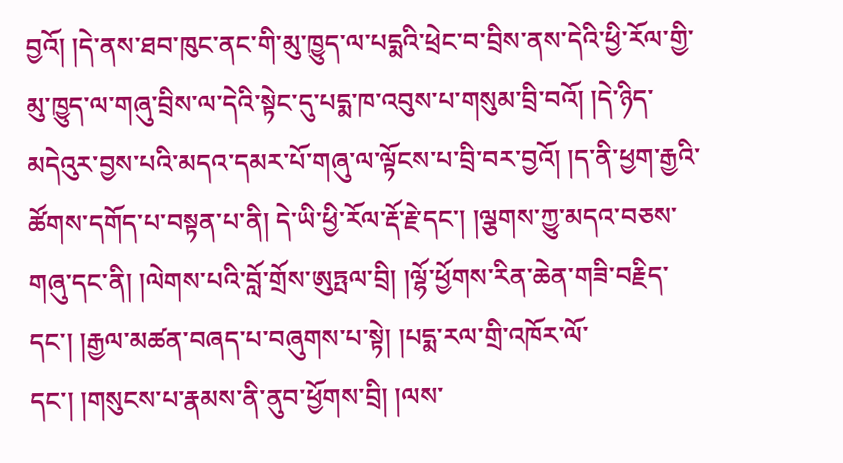བྱའོ། །དེ་ནས་ཐབ་ཁུང་ནང་གི་མུ་ཁྱུད་ལ་པདྨའི་ཕྲེང་བ་བྲིས་ནས་དེའི་ཕྱི་རོལ་གྱི་མུ་ཁྱུད་ལ་གཞུ་བྲིས་ལ་དེའི་སྟེང་དུ་པདྨ་ཁ་འབུས་པ་གསུམ་བྲི་བའོ། །དེ་ཉིད་མདེའུར་བྱས་པའི་མདའ་དམར་པོ་གཞུ་ལ་ལྟོངས་པ་བྲི་བར་བྱའོ། །ད་ནི་ཕྱག་རྒྱའི་ཚོགས་དགོད་པ་བསྟན་པ་ནི། དེ་ཡི་ཕྱི་རོལ་རྡོ་རྗེ་དང་། །ལྕགས་ཀྱུ་མདའ་བཅས་གཞུ་དང་ནི། །ལེགས་པའི་བློ་གྲོས་ཨུཏྤལ་བྲི། །ལྷོ་ཕྱོགས་རིན་ཆེན་གཟི་བརྗིད་དང་། །རྒྱལ་མཚན་བཞད་པ་བཞུགས་པ་སྟེ། །པདྨ་རལ་གྲི་འཁོར་ལོ་དང་། །གསུངས་པ་རྣམས་ནི་ནུབ་ཕྱོགས་བྲི། །ལས་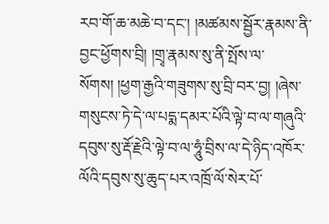རབ་གོ་ཆ་མཆེ་བ་དང་། །མཚམས་སྦྱོར་རྣམས་ནི་བྱང་ཕྱོགས་བྲི། །གྲྭ་རྣམས་སུ་ནི་སྤོས་ལ་སོགས། །ཕྱག་རྒྱའི་གཟུགས་སུ་བྲི་བར་བྱ། །ཞེས་གསུངས་ཏེ་དེ་ལ་པདྨ་དམར་པོའི་ལྟེ་བ་ལ་གཞུའི་དབུས་སུ་རྡོ་རྗེའི་ལྟེ་བ་ལ་ཧཱུཾ་བྲིས་ལ་དེ་ཉིད་འཁོར་ལོའི་དབུས་སུ་ཆུད་པར་འཁྲོ་ལོ་སེར་པོ་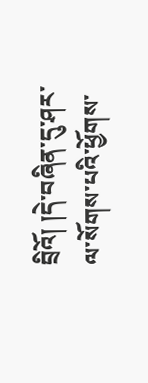བྲིའོ། །དེ་བཞིན་དུ་ཤར་ལ་སོགས་པའི་ཕྱོགས་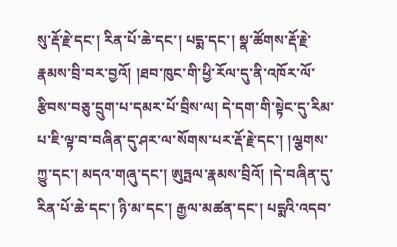སུ་རྡོ་རྗེ་དང་། རིན་པོ་ཆེ་དང་། པདྨ་དང་། སྣ་ཚོགས་རྡོ་རྗེ་རྣམས་བྲི་བར་བྱའོ། །ཐབ་ཁུང་གི་ཕྱི་རོལ་དུ་ནི་འཁོར་ལོ་རྩིབས་བཅུ་དྲུག་པ་དམར་པོ་བྲིས་ལ། དེ་དག་གི་སྟེང་དུ་རིམ་པ་ཇི་ལྟ་བ་བཞིན་དུ་ཤར་ལ་སོགས་པར་རྡོ་རྗེ་དང་། །ལྕགས་ཀྱུ་དང་། མདའ་གཞུ་དང་། ཨུཏྤལ་རྣམས་བྲིའོ། །དེ་བཞིན་དུ་རིན་པོ་ཆེ་དང་། ཉི་མ་དང་། རྒྱལ་མཚན་དང་། པདྨའི་འདབ་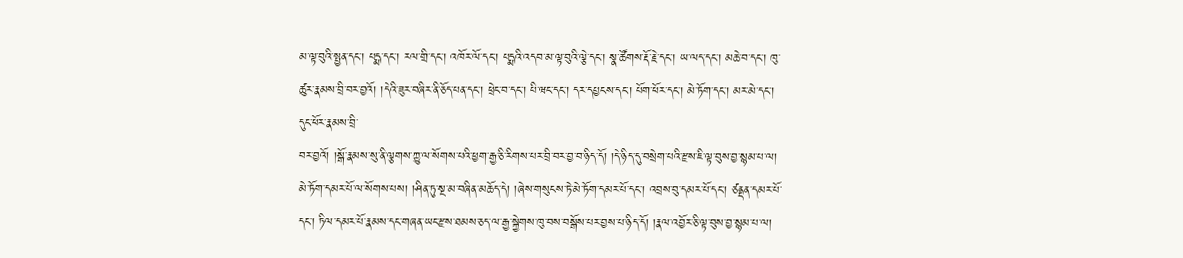མ་ལྟ་བུའི་སྤྱན་དང་། པདྨ་དང་། རལ་གྲི་དང་། འཁོར་ལོ་དང་། པདྨའི་འདབ་མ་ལྟ་བུའི་ལྕེ་དང་། སྣ་ཚོགས་རྡོ་རྗེ་དང་། ཡ་ལད་དང་། མཆེ་བ་དང་། ཁུ་ཚུར་རྣམས་བྲི་བར་བྱའོ། །དེའི་ཟུར་བཞིར་ནི་ཅོད་པན་དང་། ཕྲེང་བ་དང་། པི་ཝང་དང་། དར་དཔྱངས་དང་། པོག་ཕོར་དང་། མེ་ཏོག་དང་། མར་མེ་དང་། དུང་ཕོར་རྣམས་བྲི་
བར་བྱའོ། །སྒོ་རྣམས་སུ་ནི་ལྕགས་ཀྱུ་ལ་སོགས་པའི་ཕྱག་རྒྱ་ཅི་རིགས་པར་བྲི་བར་བྱ་བ་ཉིད་དོ། །དེ་ཉིད་དུ་བསྲེག་པའི་རྫས་ཇི་ལྟ་བུས་བྱ་སྙམ་པ་ལ། མེ་ཏོག་དམར་པོ་ལ་སོགས་པས། །ཤིན་ཏུ་སྔ་མ་བཞིན་མཆོད་དེ། །ཞེས་གསུངས་ཏེ་མེ་ཏོག་དམར་པོ་དང་། འབྲས་བུ་དམར་པོ་དང་། ཙནྡན་དམར་པོ་དང་། ཏིལ་དམར་པོ་རྣམས་དང་གཞན་ཡང་རྫས་ཐམས་ཅད་ལ་རྒྱ་སྐྱེགས་ཁུ་བས་བསྒོས་པར་བྱས་པ་ཉིད་དོ། །རྣལ་འབྱོར་ཅི་ལྟ་བུས་བྱ་སྙམ་པ་ལ།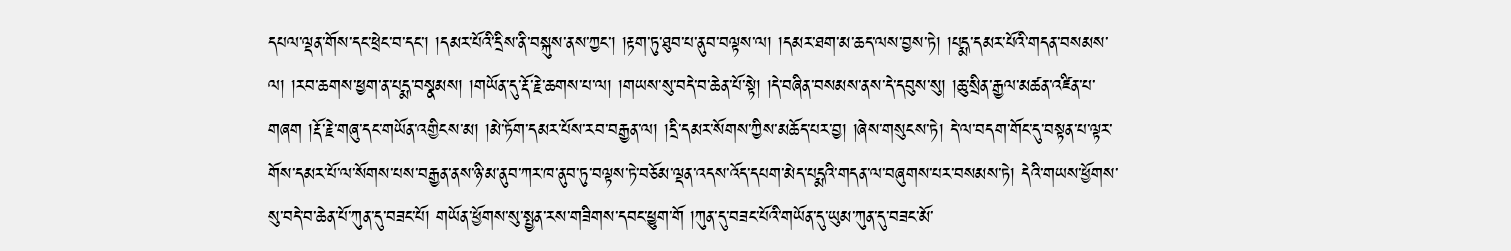དཔལ་ལྡན་གོས་དང་ཕྲེང་བ་དང་། །དམར་པོའི་དྲིས་ནི་བསྐུས་ནས་ཀྱང་། །རྟག་ཏུ་ཐུབ་པ་ནུབ་བལྟས་ལ། །དམར་ཐག་མ་ཆད་ལས་བྱས་ཏེ། །པདྨ་དམར་པོའི་གདན་བསམས་ལ། །རབ་ཆགས་ཕྱག་ན་པདྨ་བསྣམས། །གཡོན་དུ་རྡོ་རྗེ་ཆགས་པ་ལ། །གཡས་སུ་བདེ་བ་ཆེན་པོ་སྟེ། །དེ་བཞིན་བསམས་ནས་དེ་དབུས་སུ། །ཆུ་སྲིན་རྒྱལ་མཚན་འཛིན་པ་གཞག །རྡོ་རྗེ་གཞུ་དང་གཡོན་འགྱིངས་མ། །མེ་ཏོག་དམར་པོས་རབ་བརྒྱན་ལ། །དྲི་དམར་སོགས་ཀྱིས་མཆོད་པར་བྱ། །ཞེས་གསུངས་ཏེ། དེ་ལ་བདག་གོང་དུ་བསྟན་པ་ལྟར་གོས་དམར་པོ་ལ་སོགས་པས་བརྒྱན་ནས་ཉི་མ་ནུབ་ཀར་ཁ་ནུབ་ཏུ་བལྟས་ཏེ་བཅོམ་ལྡན་འདས་འོད་དཔག་མེད་པདྨའི་གདན་ལ་བཞུགས་པར་བསམས་ཏེ། དེའི་གཡས་ཕྱོགས་སུ་བདེ་བ་ཆེན་པོ་ཀུན་དུ་བཟང་པོ། གཡོན་ཕྱོགས་སུ་སྤྱན་རས་གཟིགས་དབང་ཕྱུག་གོ །ཀུན་དུ་བཟང་པོའི་གཡོན་དུ་ཡུམ་ཀུན་དུ་བཟང་མོ་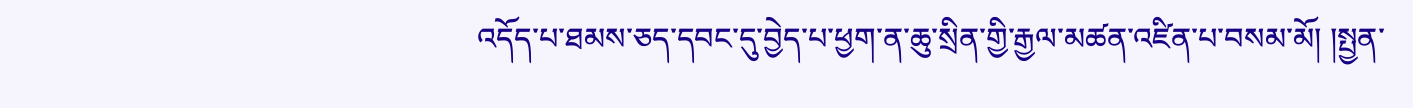འདོད་པ་ཐམས་ཅད་དབང་དུ་བྱེད་པ་ཕྱག་ན་ཆུ་སྲིན་གྱི་རྒྱལ་མཚན་འཛིན་པ་བསམ་མོ། །སྤྱན་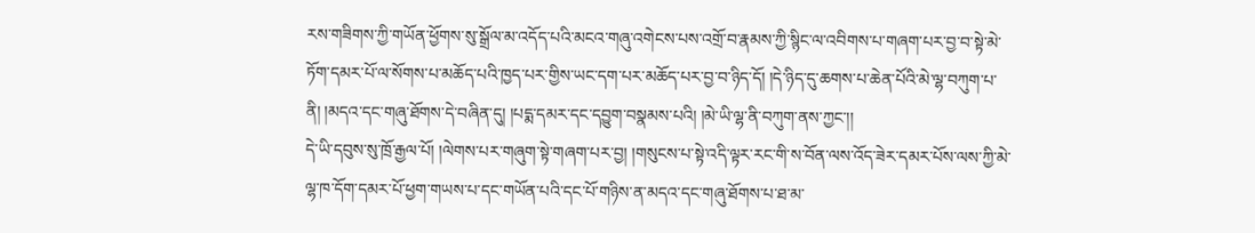རས་གཟིགས་ཀྱི་གཡོན་ཕྱོགས་སུ་སྒྲོལ་མ་འདོད་པའི་མངའ་གཞུ་འགེངས་པས་འགྲོ་བ་རྣམས་ཀྱི་སྙིང་ལ་འབིགས་པ་གཞག་པར་བྱ་བ་སྟེ་མེ་ཏོག་དམར་པོ་ལ་སོགས་པ་མཆོད་པའི་ཁྱད་པར་གྱིས་ཡང་དག་པར་མཆོད་པར་བྱ་བ་ཉིད་དོ། །དེ་ཉིད་དུ་ཆགས་པ་ཆེན་པོའི་མེ་ལྷ་བཀུག་པ་ནི། །མདའ་དང་གཞུ་ཐོགས་དེ་བཞིན་དུ། །པདྨ་དམར་དང་དབྱུག་བསྣམས་པའི། །མེ་ཡི་ལྷ་ནི་བཀུག་ནས་ཀྱང་།།
དེ་ཡི་དབུས་སུ་ཁྲོ་རྒྱལ་པོ། །ལེགས་པར་གཞུག་སྟེ་གཞག་པར་བྱ། །གསུངས་པ་སྟེ་འདི་ལྟར་རང་གི་ས་བོན་ལས་འོད་ཟེར་དམར་པོས་ལས་ཀྱི་མེ་ལྷ་ཁ་དོག་དམར་པོ་ཕྱག་གཡས་པ་དང་གཡོན་པའི་དང་པོ་གཉིས་ན་མདའ་དང་གཞུ་ཐོགས་པ་ཐ་མ་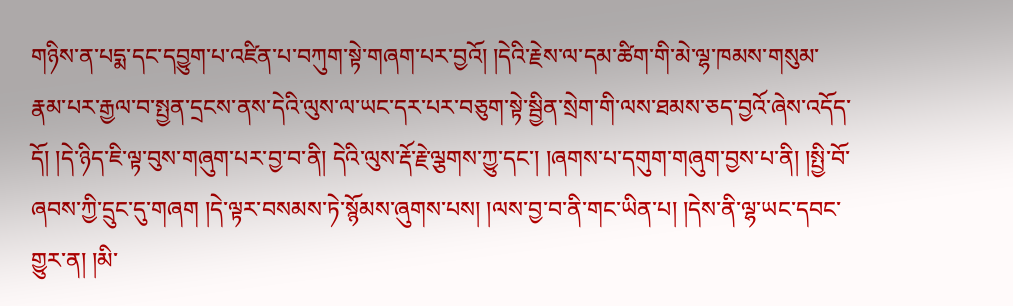གཉིས་ན་པདྨ་དང་དབྱུག་པ་འཛིན་པ་བཀུག་སྟེ་གཞག་པར་བྱའོ། །དེའི་རྗེས་ལ་དམ་ཚིག་གི་མེ་ལྷ་ཁམས་གསུམ་རྣམ་པར་རྒྱལ་བ་སྤྱན་དྲངས་ནས་དེའི་ལུས་ལ་ཡང་དར་པར་བཅུག་སྟེ་སྦྱིན་སྲེག་གི་ལས་ཐམས་ཅད་བྱའོ་ཞེས་འདོད་དོ། །དེ་ཉིད་ཇི་ལྟ་བུས་གཞུག་པར་བྱ་བ་ནི། དེའི་ལུས་རྡོ་རྗེ་ལྕགས་ཀྱུ་དང་། །ཞགས་པ་དགུག་གཞུག་བྱས་པ་ནི། །སྤྱི་བོ་ཞབས་ཀྱི་དྲུང་དུ་གཞག །དེ་ལྟར་བསམས་ཏེ་སྙོམས་ཞུགས་པས། །ལས་བྱ་བ་ནི་གང་ཡིན་པ། །དེས་ནི་ལྷ་ཡང་དབང་གྱུར་ན། །མི་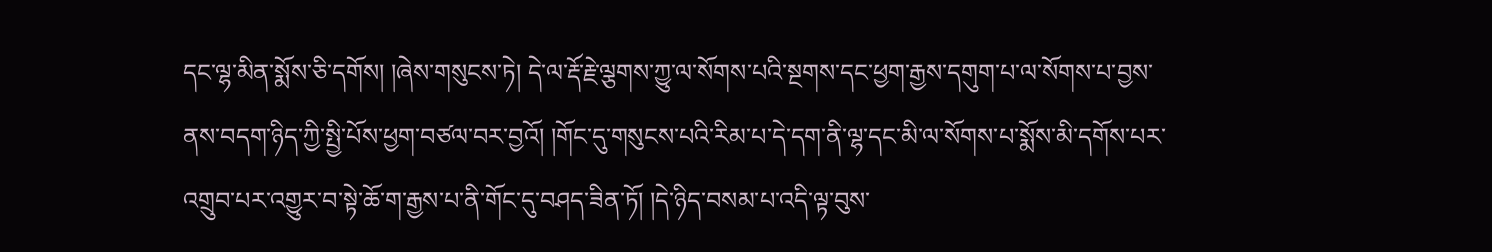དང་ལྷ་མིན་སྨོས་ཅི་དགོས། །ཞེས་གསུངས་ཏེ། དེ་ལ་རྡོ་རྗེ་ལྕགས་ཀྱུ་ལ་སོགས་པའི་སྔགས་དང་ཕྱག་རྒྱས་དགུག་པ་ལ་སོགས་པ་བྱས་ནས་བདག་ཉིད་ཀྱི་སྤྱི་པོས་ཕྱག་བཙལ་བར་བྱའོ། །གོང་དུ་གསུངས་པའི་རིམ་པ་དེ་དག་ནི་ལྷ་དང་མི་ལ་སོགས་པ་སྨོས་མི་དགོས་པར་འགྲུབ་པར་འགྱུར་བ་སྟེ་ཆོ་ག་རྒྱས་པ་ནི་གོང་དུ་བཤད་ཟིན་ཏོ། །དེ་ཉིད་བསམ་པ་འདི་ལྟ་བུས་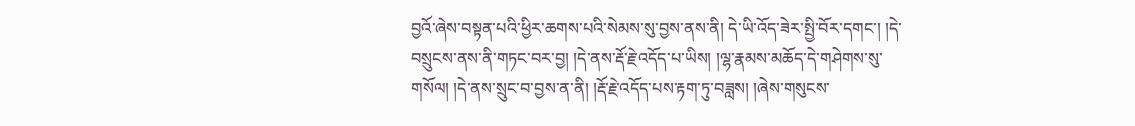བྱའོ་ཞེས་བསྟན་པའི་ཕྱིར་ཆགས་པའི་སེམས་སུ་བྱས་ནས་ནི། དེ་ཡི་འོད་ཟེར་སྤྱི་བོར་དགང་། །དེ་བསྲུངས་ནས་ནི་གཏང་བར་བྱ། །དེ་ནས་རྡོ་རྗེ་འདོད་པ་ཡིས། །ལྷ་རྣམས་མཆོད་དེ་གཤེགས་སུ་གསོལ། །དེ་ནས་སྲུང་བ་བྱས་ན་ནི། །རྡོ་རྗེ་འདོད་པས་རྟག་ཏུ་བཟླས། །ཞེས་གསུངས་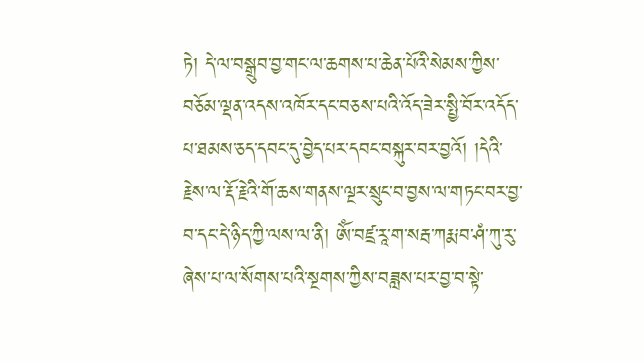ཏེ། དེ་ལ་བསྒྲུབ་བྱ་གང་ལ་ཆགས་པ་ཆེན་པོའི་སེམས་ཀྱིས་བཅོམ་ལྡན་འདས་འཁོར་དང་བཅས་པའི་འོད་ཟེར་སྤྱི་བོར་འདོད་པ་ཐམས་ཅད་དབང་དུ་བྱེད་པར་དབང་བསྐུར་བར་བྱའོ། །དེའི་རྗེས་ལ་རྡོ་རྗེའི་གོ་ཆས་གནས་ལྔར་སྲུང་བ་བྱས་ལ་གཏང་བར་བྱ་བ་དང་དེ་ཉིད་ཀྱི་ལས་ལ་ནི། ཨོཾ་བཛྲ་རཱ་ག་སརྦ་ཀརྨ་བ་ཤཾ་ཀུ་རུ་ཞེས་པ་ལ་སོགས་པའི་སྔགས་ཀྱིས་བཟླས་པར་བྱ་བ་སྟེ་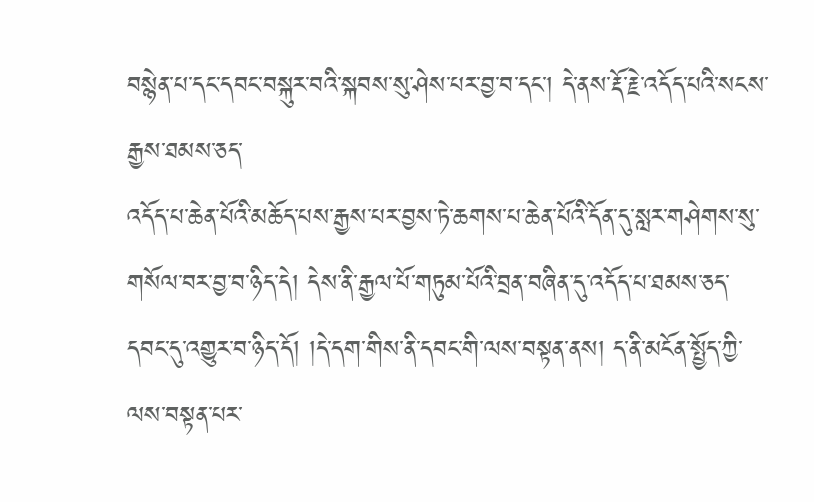བསྙེན་པ་དང་དབང་བསྐུར་བའི་སྐབས་སུ་ཤེས་པར་བྱ་བ་དང་། དེ་ནས་རྡོ་རྗེ་འདོད་པའི་སངས་རྒྱས་ཐམས་ཅད་
འདོད་པ་ཆེན་པོའི་མཆོད་པས་རྒྱས་པར་བྱས་ཏེ་ཆགས་པ་ཆེན་པོའི་དོན་དུ་སླར་གཤེགས་སུ་གསོལ་བར་བྱ་བ་ཉིད་དེ། དེས་ནི་རྒྱལ་པོ་གཏུམ་པོའི་བྲན་བཞིན་དུ་འདོད་པ་ཐམས་ཅད་དབང་དུ་འགྱུར་བ་ཉིད་དོ། །དེ་དག་གིས་ནི་དབང་གི་ལས་བསྟན་ནས། ད་ནི་མངོན་སྤྱོད་ཀྱི་ལས་བསྟན་པར་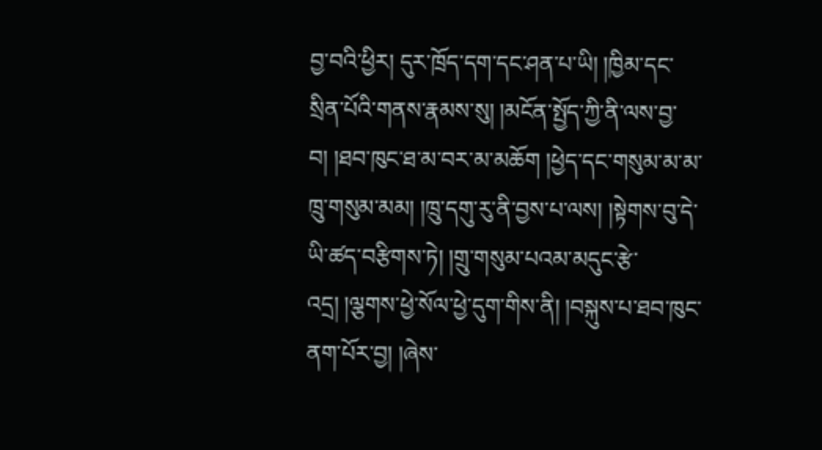བྱ་བའི་ཕྱིར། དུར་ཁྲོད་དག་དང་ཤན་པ་ཡི། །ཁྱིམ་དང་སྲིན་པོའི་གནས་རྣམས་སུ། །མངོན་སྤྱོད་ཀྱི་ནི་ལས་བྱ་བ། །ཐབ་ཁུང་ཐ་མ་བར་མ་མཆོག །ཕྱེད་དང་གསུམ་མ་མ་ཁྲུ་གསུམ་མམ། །ཁྲུ་དགུ་རུ་ནི་བྱས་པ་ལས། །སྟེགས་བུ་དེ་ཡི་ཚད་བརྩིགས་ཏེ། །གྲུ་གསུམ་པའམ་མདུང་རྩེ་འདྲ། །ལྕགས་ཕྱེ་སོལ་ཕྱེ་དུག་གིས་ནི། །བསྐུས་པ་ཐབ་ཁུང་ནག་པོར་བྱ། །ཞེས་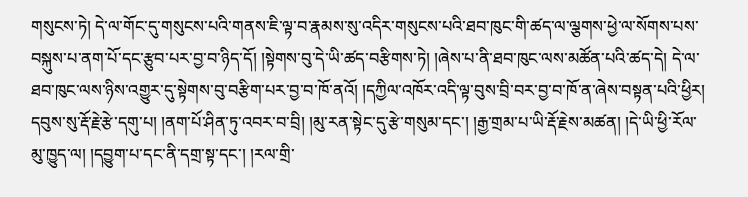གསུངས་ཏེ། དེ་ལ་གོང་དུ་གསུངས་པའི་གནས་ཇི་ལྟ་བ་རྣམས་སུ་འདིར་གསུངས་པའི་ཐབ་ཁུང་གི་ཚད་ལ་ལྕགས་ཕྱེ་ལ་སོགས་པས་བསྐུས་པ་ནག་པོ་དང་རྩུབ་པར་བྱ་བ་ཉིད་དོ། །སྟེགས་བུ་དེ་ཡི་ཚད་བརྩིགས་ཏེ། །ཞེས་པ་ནི་ཐབ་ཁུང་ལས་མཚོན་པའི་ཚད་དེ། དེ་ལ་ཐབ་ཁུང་ལས་ཉིས་འགྱུར་དུ་སྟེགས་བུ་བརྩིག་པར་བྱ་བ་ཁོ་ནའོ། །དཀྱིལ་འཁོར་འདི་ལྟ་བུས་བྲི་བར་བྱ་བ་ཁོ་ན་ཞེས་བསྟན་པའི་ཕྱིར། དབུས་སུ་རྡོ་རྗེ་རྩེ་དགུ་པ། །ནག་པོ་ཤིན་ཏུ་འབར་བ་བྲི། །མུ་རན་སྟེང་དུ་རྩེ་གསུམ་དང་། །རྒྱ་གྲམ་པ་ཡི་རྡོ་རྗེས་མཚན། །དེ་ཡི་ཕྱི་རོལ་མུ་ཁྱུད་ལ། །དབྱུག་པ་དང་ནི་དགྲ་སྟ་དང་། །རལ་གྲི་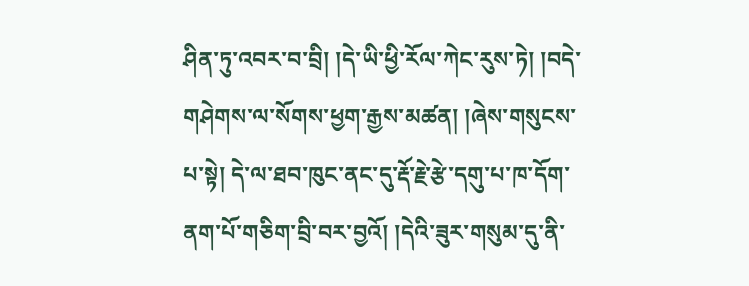ཤིན་ཏུ་འབར་བ་བྲི། །དེ་ཡི་ཕྱི་རོལ་ཀེང་རུས་ཏེ། །བདེ་གཤེགས་ལ་སོགས་ཕྱག་རྒྱས་མཚན། །ཞེས་གསུངས་པ་སྟེ། དེ་ལ་ཐབ་ཁུང་ནང་དུ་རྡོ་རྗེ་རྩེ་དགུ་པ་ཁ་དོག་ནག་པོ་གཅིག་བྲི་བར་བྱའོ། །དེའི་ཟུར་གསུམ་དུ་ནི་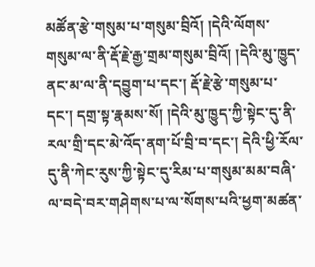མཚོན་རྩེ་གསུམ་པ་གསུམ་བྲིའོ། །དེའི་ལོགས་གསུམ་ལ་ནི་རྡོ་རྗེ་རྒྱ་གྲམ་གསུམ་བྲིའོ། །དེའི་མུ་ཁྱུད་ནང་མ་ལ་ནི་དབྱུག་པ་དང་། རྡོ་རྗེ་རྩེ་གསུམ་པ་དང་། དགྲ་སྟ་རྣམས་སོ། །དེའི་མུ་ཁྱུད་ཀྱི་སྟེང་དུ་ནི་རལ་གྲི་དང་མེ་འོད་ནག་པོ་བྲི་བ་དང་། དེའི་ཕྱི་རོལ་དུ་ནི་ཀེང་རུས་ཀྱི་སྟེང་དུ་རིམ་པ་གསུམ་མམ་བཞི་ལ་བདེ་བར་གཤེགས་པ་ལ་སོགས་པའི་ཕྱག་མཚན་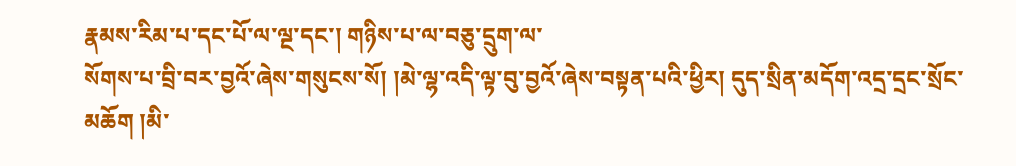རྣམས་རིམ་པ་དང་པོ་ལ་ལྔ་དང་། གཉིས་པ་ལ་བཅུ་དྲུག་ལ་
སོགས་པ་བྲི་བར་བྱའོ་ཞེས་གསུངས་སོ། །མེ་ལྷ་འདི་ལྟ་བུ་བྱའོ་ཞེས་བསྟན་པའི་ཕྱིར། དུད་སྲིན་མདོག་འདྲ་དྲང་སྲོང་མཆོག །མི་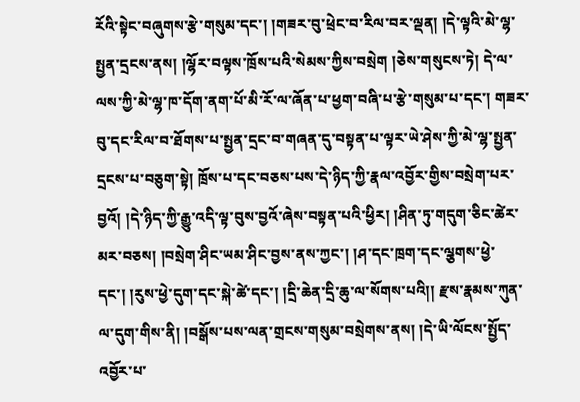རོའི་སྟེང་བཞུགས་རྩེ་གསུམ་དང་། །གཟར་བུ་ཕྲེང་བ་རིལ་བར་ལྡན། །དེ་ལྟའི་མེ་ལྷ་སྤྱན་དྲངས་ནས། །ལྷོར་བལྟས་ཁྲོས་པའི་སེམས་ཀྱིས་བསྲེག །ཅེས་གསུངས་ཏེ། དེ་ལ་ལས་ཀྱི་མེ་ལྷ་ཁ་དོག་ནག་པོ་མི་རོ་ལ་ཞོན་པ་ཕྱག་བཞི་པ་རྩེ་གསུམ་པ་དང་། གཟར་བུ་དང་རིལ་བ་ཐོགས་པ་སྤྱན་དྲང་བ་གཞན་དུ་བསྟན་པ་ལྟར་ཡེ་ཤེས་ཀྱི་མེ་ལྷ་སྤྱན་དྲངས་པ་བཅུག་སྟེ། ཁྲོས་པ་དང་བཅས་པས་དེ་ཉིད་ཀྱི་རྣལ་འབྱོར་གྱིས་བསྲེག་པར་བྱའོ། །དེ་ཉིད་ཀྱི་རྒྱུ་འདི་ལྟ་བུས་བྱའོ་ཞེས་བསྟན་པའི་ཕྱིར། །ཤིན་ཏུ་གདུག་ཅིང་ཚེར་མར་བཅས། །བསྲེག་ཤིང་ཡམ་ཤིང་བྱས་ནས་ཀྱང་། །ཤ་དང་ཁྲག་དང་ལྕགས་ཕྱེ་དང་། །རུས་ཕྱེ་དུག་དང་སྐེ་ཚེ་དང་། །དྲི་ཆེན་དྲི་ཆུ་ལ་སོགས་པའི།། རྫས་རྣམས་ཀུན་ལ་དུག་གིས་ནི། །བསྒོས་པས་ལན་གྲངས་གསུམ་བསྲེགས་ནས། །དེ་ཡི་ལོངས་སྤྱོད་འབྱོར་པ་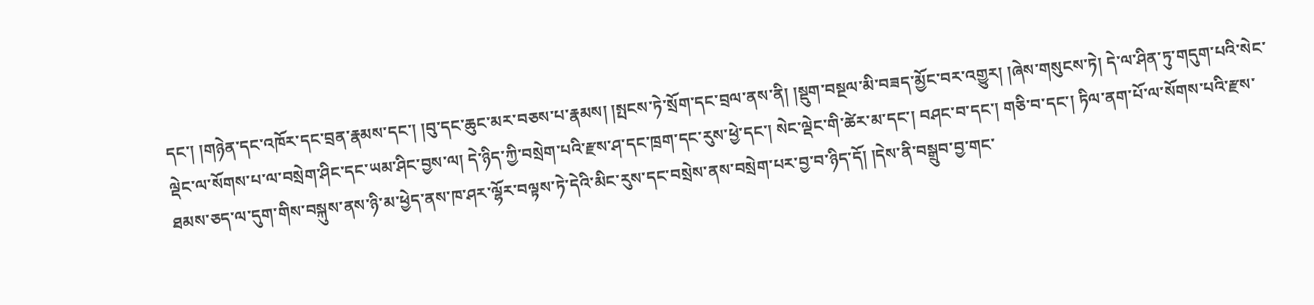དང་། །གཉེན་དང་འཁོར་དང་བྲན་རྣམས་དང་། །བུ་དང་ཆུང་མར་བཅས་པ་རྣམས། །སྤངས་ཏེ་སྲོག་དང་བྲལ་ནས་ནི། །སྡུག་བསྔལ་མི་བཟད་མྱོང་བར་འགྱུར། །ཞེས་གསུངས་ཏེ། དེ་ལ་ཤིན་ཏུ་གདུག་པའི་སེང་ལྡེང་ལ་སོགས་པ་ལ་བསྲེག་ཤིང་དང་ཡམ་ཤིང་བྱས་ལ། དེ་ཉིད་ཀྱི་བསྲེག་པའི་རྫས་ཤ་དང་ཁྲག་དང་རུས་ཕྱེ་དང་། སེང་ལྡེང་གི་ཚེར་མ་དང་། བཤང་བ་དང་། གཅི་བ་དང་། ཏིལ་ནག་པོ་ལ་སོགས་པའི་རྫས་ཐམས་ཅད་ལ་དུག་གིས་བསྐུས་ནས་ཉི་མ་ཕྱེད་ནས་ཁ་ཤར་ལྷོར་བལྟས་ཏེ་དེའི་མིང་རུས་དང་བསྲེས་ནས་བསྲེག་པར་བྱ་བ་ཉིད་དོ། །དེས་ནི་བསྒྲུབ་བྱ་གང་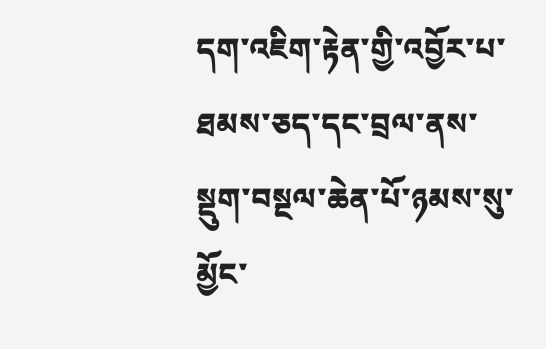དག་འཇིག་རྟེན་གྱི་འབྱོར་པ་ཐམས་ཅད་དང་བྲལ་ནས་སྡུག་བསྔལ་ཆེན་པོ་ཉམས་སུ་མྱོང་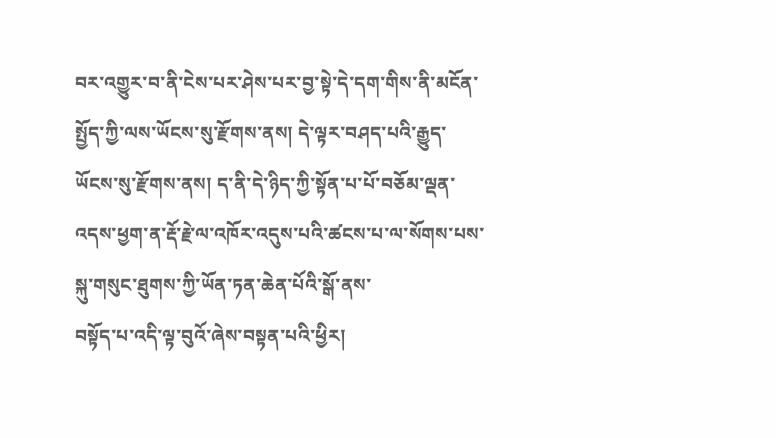བར་འགྱུར་བ་ནི་ངེས་པར་ཤེས་པར་བྱ་སྟེ་དེ་དག་གིས་ནི་མངོན་སྤྱོད་ཀྱི་ལས་ཡོངས་སུ་རྫོགས་ནས། དེ་ལྟར་བཤད་པའི་རྒྱུད་ཡོངས་སུ་རྫོགས་ནས། ད་ནི་དེ་ཉིད་ཀྱི་སྟོན་པ་པོ་བཅོམ་ལྡན་འདས་ཕྱག་ན་རྡོ་རྗེ་ལ་འཁོར་འདུས་པའི་ཚངས་པ་ལ་སོགས་པས་སྐུ་གསུང་ཐུགས་ཀྱི་ཡོན་ཏན་ཆེན་པོའི་སྒོ་ནས་
བསྟོད་པ་འདི་ལྟ་བུའོ་ཞེས་བསྟན་པའི་ཕྱིར།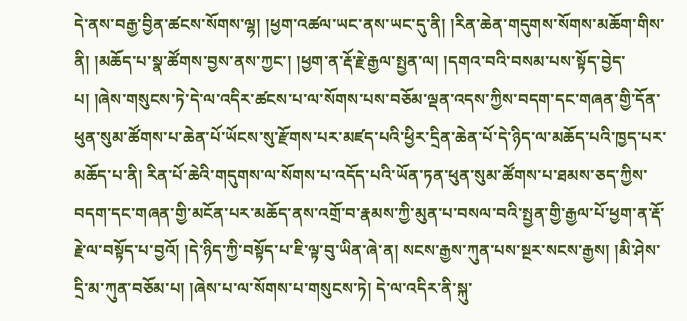དེ་ནས་བརྒྱ་བྱིན་ཚངས་སོགས་ལྷ། །ཕྱག་འཚལ་ཡང་ནས་ཡང་དུ་ནི། །རིན་ཆེན་གདུགས་སོགས་མཆོག་གིས་ནི། །མཆོད་པ་སྣ་ཚོགས་བྱས་ནས་ཀྱང་། །ཕྱག་ན་རྡོ་རྗེ་རྒྱལ་སྤྱན་ལ། །དགའ་བའི་བསམ་པས་སྟོད་བྱེད་པ། །ཞེས་གསུངས་ཏེ་དེ་ལ་འདིར་ཚངས་པ་ལ་སོགས་པས་བཅོམ་ལྡན་འདས་ཀྱིས་བདག་དང་གཞན་གྱི་དོན་ཕུན་སུམ་ཚོགས་པ་ཆེན་པོ་ཡོངས་སུ་རྫོགས་པར་མཛད་པའི་ཕྱིར་དྲིན་ཆེན་པོ་དེ་ཉིད་ལ་མཆོད་པའི་ཁྱད་པར་མཆོད་པ་ནི། རིན་པོ་ཆེའི་གདུགས་ལ་སོགས་པ་འདོད་པའི་ཡོན་ཏན་ཕུན་སུམ་ཚོགས་པ་ཐམས་ཅད་ཀྱིས་བདག་དང་གཞན་གྱི་མངོན་པར་མཆོད་ནས་འགྲོ་བ་རྣམས་ཀྱི་མུན་པ་བསལ་བའི་སྤྱན་གྱི་རྒྱལ་པོ་ཕྱག་ན་རྡོ་རྗེ་ལ་བསྟོད་པ་བྱའོ། །དེ་ཉིད་ཀྱི་བསྟོད་པ་ཇི་ལྟ་བུ་ཡིན་ཞེ་ན། སངས་རྒྱས་ཀུན་པས་སྔར་སངས་རྒྱས། །མི་ཤེས་དྲི་མ་ཀུན་བཅོམ་པ། །ཞེས་པ་ལ་སོགས་པ་གསུངས་ཏེ། དེ་ལ་འདིར་ནི་སྐུ་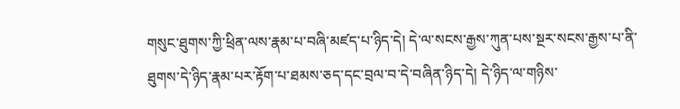གསུང་ཐུགས་ཀྱི་ཕྲིན་ལས་རྣམ་པ་བཞི་མཛད་པ་ཉིད་དེ། དེ་ལ་སངས་རྒྱས་ཀུན་པས་སྔར་སངས་རྒྱས་པ་ནི་ཐུགས་དེ་ཉིད་རྣམ་པར་རྟོག་པ་ཐམས་ཅད་དང་བྲལ་བ་དེ་བཞིན་ཉིད་དེ། དེ་ཉིད་ལ་གཉིས་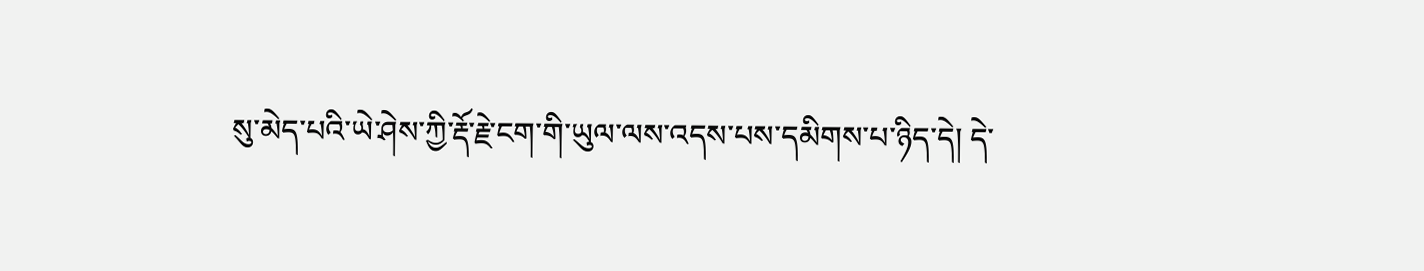སུ་མེད་པའི་ཡེ་ཤེས་ཀྱི་རྡོ་རྗེ་ངག་གི་ཡུལ་ལས་འདས་པས་དམིགས་པ་ཉིད་དེ། དེ་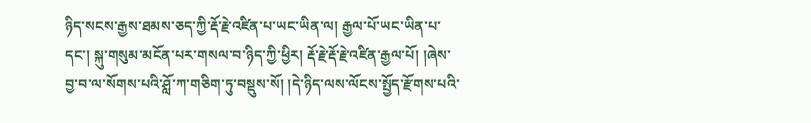ཉིད་སངས་རྒྱས་ཐམས་ཅད་ཀྱི་རྡོ་རྗེ་འཛིན་པ་ཡང་ཡིན་ལ། རྒྱལ་པོ་ཡང་ཡིན་པ་དང་། སྐུ་གསུམ་མངོན་པར་གསལ་བ་ཉིད་ཀྱི་ཕྱིར། རྡོ་རྗེ་རྡོ་རྗེ་འཛིན་རྒྱལ་པོ། །ཞེས་བྱ་བ་ལ་སོགས་པའི་ཤློ་ཀ་གཅིག་ཏུ་བསྡུས་སོ། །དེ་ཉིད་ལས་ལོངས་སྤྱོད་རྫོགས་པའི་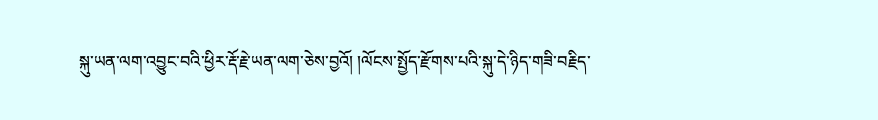སྐུ་ཡན་ལག་འབྱུང་བའི་ཕྱིར་རྡོ་རྗེ་ཡན་ལག་ཅེས་བྱའོ། །ལོངས་སྤྱོད་རྫོགས་པའི་སྐུ་དེ་ཉིད་གཟི་བརྗིད་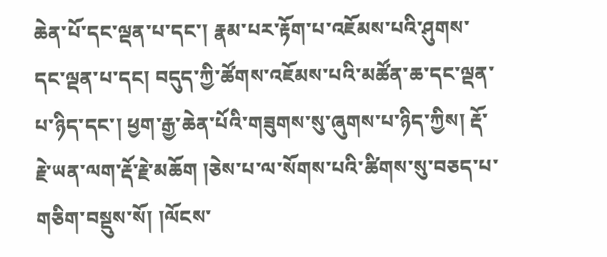ཆེན་པོ་དང་ལྡན་པ་དང་། རྣམ་པར་རྟོག་པ་འཇོམས་པའི་ཤུགས་དང་ལྡན་པ་དང། བདུད་ཀྱི་ཚོགས་འཇོམས་པའི་མཚོན་ཆ་དང་ལྡན་པ་ཉིད་དང་། ཕྱག་རྒྱ་ཆེན་པོའི་གཟུགས་སུ་ཞུགས་པ་ཉིད་ཀྱིས། རྡོ་རྗེ་ཡན་ལག་རྡོ་རྗེ་མཆོག །ཅེས་པ་ལ་སོགས་པའི་ཚིགས་སུ་བཅད་པ་གཅིག་བསྡུས་སོ། །ལོངས་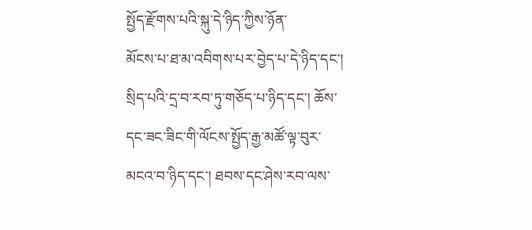སྤྱོད་རྫོགས་པའི་སྐུ་དེ་ཉིད་ཀྱིས་ཉོན་
མོངས་པ་ཐ་མ་འབིགས་པར་བྱེད་པ་དེ་ཉིད་དང་། སྲིད་པའི་དྲ་བ་རབ་ཏུ་གཅོད་པ་ཉིད་དང་། ཆོས་དང་ཟང་ཟིང་གི་ལོངས་སྤྱོད་རྒྱ་མཚོ་ལྟ་བུར་མངའ་བ་ཉིད་དང་། ཐབས་དང་ཤེས་རབ་ལས་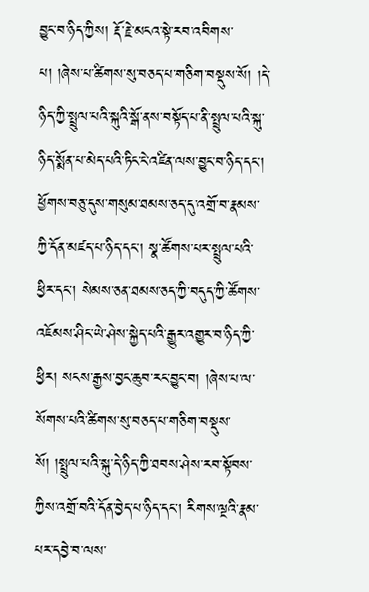བྱུང་བ་ཉིད་ཀྱིས། རྡོ་རྗེ་མངའ་སྟེ་རབ་འབིགས་པ། །ཞེས་པ་ཚིགས་སུ་བཅད་པ་གཅིག་བསྡུས་སོ། །དེ་ཉིད་ཀྱི་སྤྲུལ་པའི་སྐུའི་སྒོ་ནས་བསྟོད་པ་ནི་སྤྲུལ་པའི་སྐུ་ཉིད་སྨོན་པ་མེད་པའི་ཏིང་ངེ་འཛིན་ལས་བྱུང་བ་ཉིད་དང་། ཕྱོགས་བཅུ་དུས་གསུམ་ཐམས་ཅད་དུ་འགྲོ་བ་རྣམས་ཀྱི་དོན་མཛད་པ་ཉིད་དང་། སྣ་ཚོགས་པར་སྤྲུལ་པའི་ཕྱིར་དང་། སེམས་ཅན་ཐམས་ཅད་ཀྱི་བདུད་ཀྱི་ཚོགས་འཇོམས་ཤིང་ཡེ་ཤེས་སྐྱེད་པའི་རྒྱུར་འགྱུར་བ་ཉིད་ཀྱི་ཕྱིར། སངས་རྒྱས་བྱང་ཆུབ་རང་བྱུང་བ། །ཞེས་པ་ལ་སོགས་པའི་ཚིགས་སུ་བཅད་པ་གཅིག་བསྡུས་སོ། །སྤྲུལ་པའི་སྐུ་དེ་ཉིད་ཀྱི་ཐབས་ཤེས་རབ་སྟོབས་ཀྱིས་འགྲོ་བའི་དོན་བྱེད་པ་ཉིད་དང་། རིགས་ལྔའི་རྣམ་པར་དབྱེ་བ་ལས་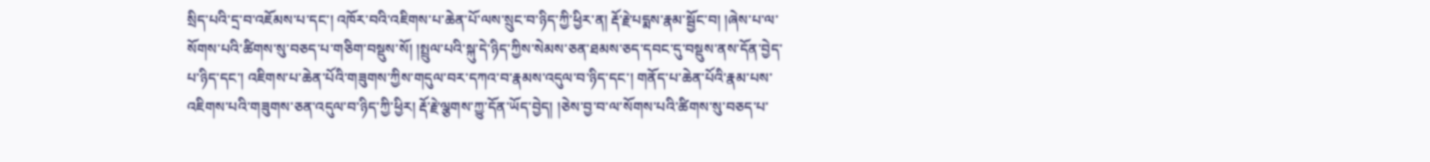སྲིད་པའི་དྲ་བ་འཇོམས་པ་དང་། འཁོར་བའི་འཇིགས་པ་ཆེན་པོ་ལས་སྲུང་བ་ཉིད་ཀྱི་ཕྱིར་ན། རྡོ་རྗེ་པདྨས་རྣམ་སྦྱོང་བ། །ཞེས་པ་ལ་སོགས་པའི་ཚིགས་སུ་བཅད་པ་གཅིག་བསྡུས་སོ། །སྤྲུལ་པའི་སྐུ་དེ་ཉིད་ཀྱིས་སེམས་ཅན་ཐམས་ཅད་དབང་དུ་བསྡུས་ནས་དོན་བྱེད་པ་ཉིད་དང་། འཇིགས་པ་ཆེན་པོའི་གཟུགས་ཀྱིས་གདུལ་བར་དཀའ་བ་རྣམས་འདུལ་བ་ཉིད་དང་། གནོད་པ་ཆེན་པོའི་རྣམ་པས་འཇིགས་པའི་གཟུགས་ཅན་འདུལ་བ་ཉིད་ཀྱི་ཕྱིར། རྡོ་རྗེ་ལྕགས་ཀྱུ་དོན་ཡོད་བྱེད། །ཅེས་བྱ་བ་ལ་སོགས་པའི་ཚིགས་སུ་བཅད་པ་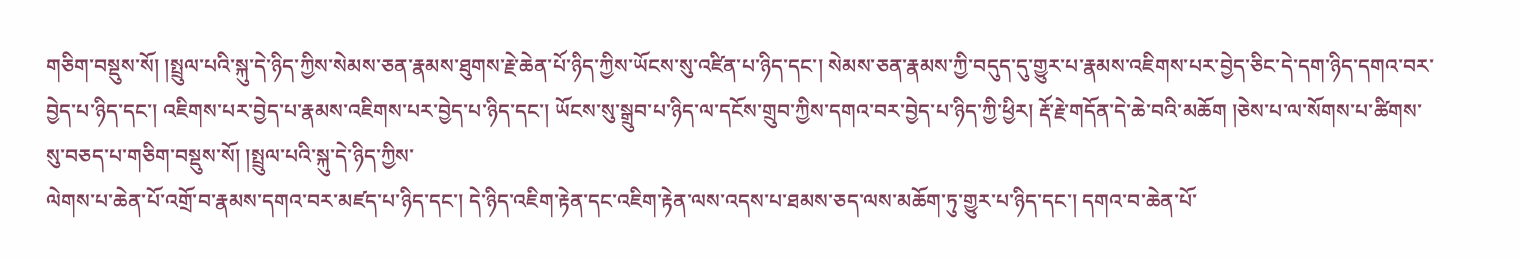གཅིག་བསྡུས་སོ། །སྤྲུལ་པའི་སྐུ་དེ་ཉིད་ཀྱིས་སེམས་ཅན་རྣམས་ཐུགས་རྗེ་ཆེན་པོ་ཉིད་ཀྱིས་ཡོངས་སུ་འཛིན་པ་ཉིད་དང་། སེམས་ཅན་རྣམས་ཀྱི་བདུད་དུ་གྱུར་པ་རྣམས་འཇིགས་པར་བྱེད་ཅིང་དེ་དག་ཉིད་དགའ་བར་བྱེད་པ་ཉིད་དང་། འཇིགས་པར་བྱེད་པ་རྣམས་འཇིགས་པར་བྱེད་པ་ཉིད་དང་། ཡོངས་སུ་སྒྲུབ་པ་ཉིད་ལ་དངོས་གྲུབ་ཀྱིས་དགའ་བར་བྱེད་པ་ཉིད་ཀྱི་ཕྱིར། རྡོ་རྗེ་གདོན་དེ་ཆེ་བའི་མཆོག །ཅེས་པ་ལ་སོགས་པ་ཚིགས་སུ་བཅད་པ་གཅིག་བསྡུས་སོ། །སྤྲུལ་པའི་སྐུ་དེ་ཉིད་ཀྱིས་
ལེགས་པ་ཆེན་པོ་འགྲོ་བ་རྣམས་དགའ་བར་མཛད་པ་ཉིད་དང་། དེ་ཉིད་འཇིག་རྟེན་དང་འཇིག་རྟེན་ལས་འདས་པ་ཐམས་ཅད་ལས་མཆོག་ཏུ་གྱུར་པ་ཉིད་དང་། དགའ་བ་ཆེན་པོ་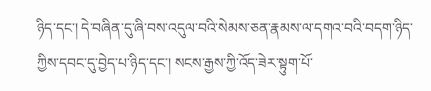ཉིད་དང་། དེ་བཞིན་དུ་ཞི་བས་འདུལ་བའི་སེམས་ཅན་རྣམས་ལ་དགའ་བའི་བདག་ཉིད་ཀྱིས་དབང་དུ་བྱེད་པ་ཉིད་དང་། སངས་རྒྱས་ཀྱི་འོད་ཟེར་སྟུག་པོ་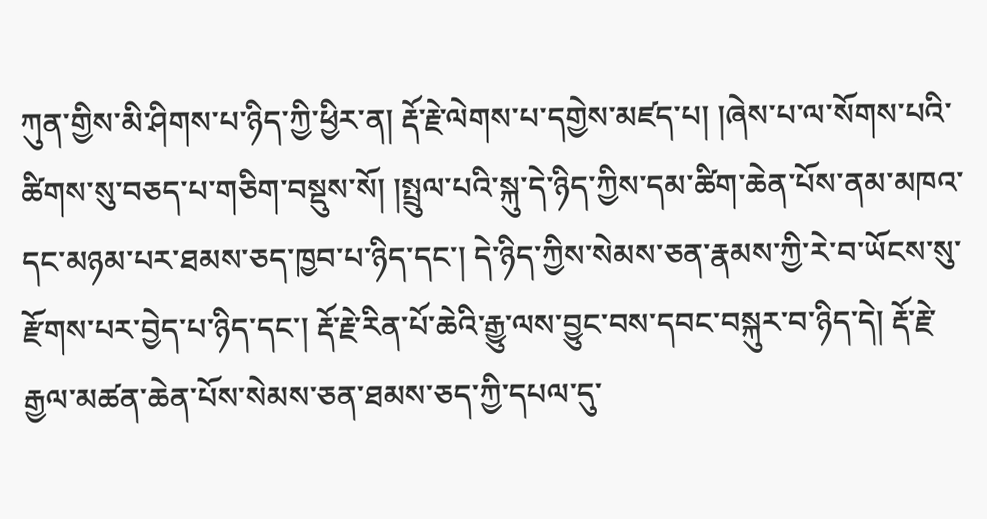ཀུན་གྱིས་མི་ཤིགས་པ་ཉིད་ཀྱི་ཕྱིར་ན། རྡོ་རྗེ་ལེགས་པ་དགྱེས་མཛད་པ། །ཞེས་པ་ལ་སོགས་པའི་ཚིགས་སུ་བཅད་པ་གཅིག་བསྡུས་སོ། །སྤྲུལ་པའི་སྐུ་དེ་ཉིད་ཀྱིས་དམ་ཚིག་ཆེན་པོས་ནམ་མཁའ་དང་མཉམ་པར་ཐམས་ཅད་ཁྱབ་པ་ཉིད་དང་། དེ་ཉིད་ཀྱིས་སེམས་ཅན་རྣམས་ཀྱི་རེ་བ་ཡོངས་སུ་རྫོགས་པར་བྱེད་པ་ཉིད་དང་། རྡོ་རྗེ་རིན་པོ་ཆེའི་རྒྱུ་ལས་བྱུང་བས་དབང་བསྐུར་བ་ཉིད་དེ། རྡོ་རྗེ་རྒྱལ་མཚན་ཆེན་པོས་སེམས་ཅན་ཐམས་ཅད་ཀྱི་དཔལ་དུ་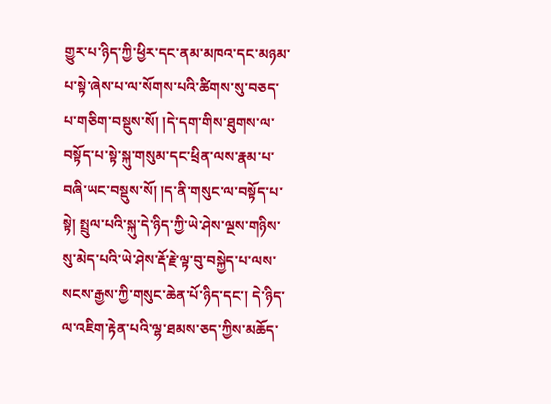གྱུར་པ་ཉིད་ཀྱི་ཕྱིར་དང་ནམ་མཁའ་དང་མཉམ་པ་སྟེ་ཞེས་པ་ལ་སོགས་པའི་ཚིགས་སུ་བཅད་པ་གཅིག་བསྡུས་སོ། །དེ་དག་གིས་ཐུགས་ལ་བསྟོད་པ་སྟེ་སྐུ་གསུམ་དང་ཕྲིན་ལས་རྣམ་པ་བཞི་ཡང་བསྡུས་སོ། །ད་ནི་གསུང་ལ་བསྟོད་པ་སྟེ། སྤྲུལ་པའི་སྐུ་དེ་ཉིད་ཀྱི་ཡེ་ཤེས་ལྔས་གཉིས་སུ་མེད་པའི་ཡེ་ཤེས་རྡོ་རྗེ་ལྟ་བུ་བསྐྱེད་པ་ལས་སངས་རྒྱས་ཀྱི་གསུང་ཆེན་པོ་ཉིད་དང་། དེ་ཉིད་ལ་འཇིག་རྟེན་པའི་ལྷ་ཐམས་ཅད་ཀྱིས་མཆོད་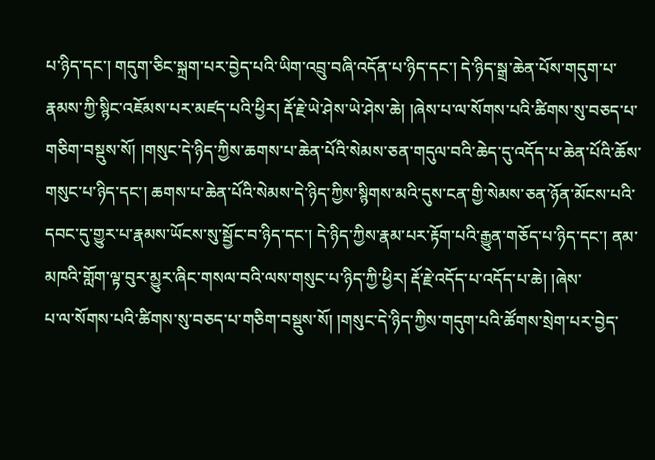པ་ཉིད་དང་། གདུག་ཅིང་སྐྲག་པར་བྱེད་པའི་ཡིག་འབྲུ་བཞི་འདོན་པ་ཉིད་དང་། དེ་ཉིད་སྒྲ་ཆེན་པོས་གདུག་པ་རྣམས་ཀྱི་སྙིང་འཇོམས་པར་མཛད་པའི་ཕྱིར། རྡོ་རྗེ་ཡེ་ཤེས་ཡེ་ཤེས་ཆེ། །ཞེས་པ་ལ་སོགས་པའི་ཚིགས་སུ་བཅད་པ་གཅིག་བསྡུས་སོ། །གསུང་དེ་ཉིད་ཀྱིས་ཆགས་པ་ཆེན་པོའི་སེམས་ཅན་གདུལ་བའི་ཆེད་དུ་འདོད་པ་ཆེན་པོའི་ཆོས་གསུང་པ་ཉིད་དང་། ཆགས་པ་ཆེན་པོའི་སེམས་དེ་ཉིད་ཀྱིས་སྙིགས་མའི་དུས་ངན་གྱི་སེམས་ཅན་ཉོན་མོངས་པའི་དབང་དུ་གྱུར་པ་རྣམས་ཡོངས་སུ་སྦྱོང་བ་ཉིད་དང་། དེ་ཉིད་ཀྱིས་རྣམ་པར་རྟོག་པའི་རྒྱུན་གཅོད་པ་ཉིད་དང་། ནམ་མཁའི་གློག་ལྟ་བུར་མྱུར་ཞིང་གསལ་བའི་ལས་གསུང་པ་ཉིད་ཀྱི་ཕྱིར། རྡོ་རྗེ་འདོད་པ་འདོད་པ་ཆེ། །ཞེས་
པ་ལ་སོགས་པའི་ཚིགས་སུ་བཅད་པ་གཅིག་བསྡུས་སོ། །གསུང་དེ་ཉིད་ཀྱིས་གདུག་པའི་ཚོགས་སྲེག་པར་བྱེད་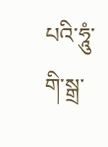པའི་ཧཱུཾ་གི་སྒྲ་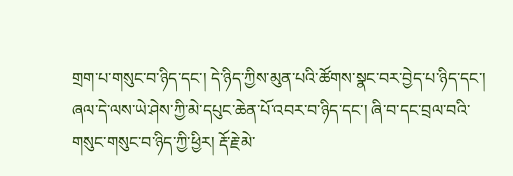གྲག་པ་གསུང་བ་ཉིད་དང་། དེ་ཉིད་ཀྱིས་མུན་པའི་ཚོགས་སྣང་བར་བྱེད་པ་ཉིད་དང་། ཞལ་དེ་ལས་ཡེ་ཤེས་ཀྱི་མེ་དཔུང་ཆེན་པོ་འབར་བ་ཉིད་དང་། ཞི་བ་དང་བྲལ་བའི་གསུང་གསུང་བ་ཉིད་ཀྱི་ཕྱིར། རྡོ་རྗེ་མེ་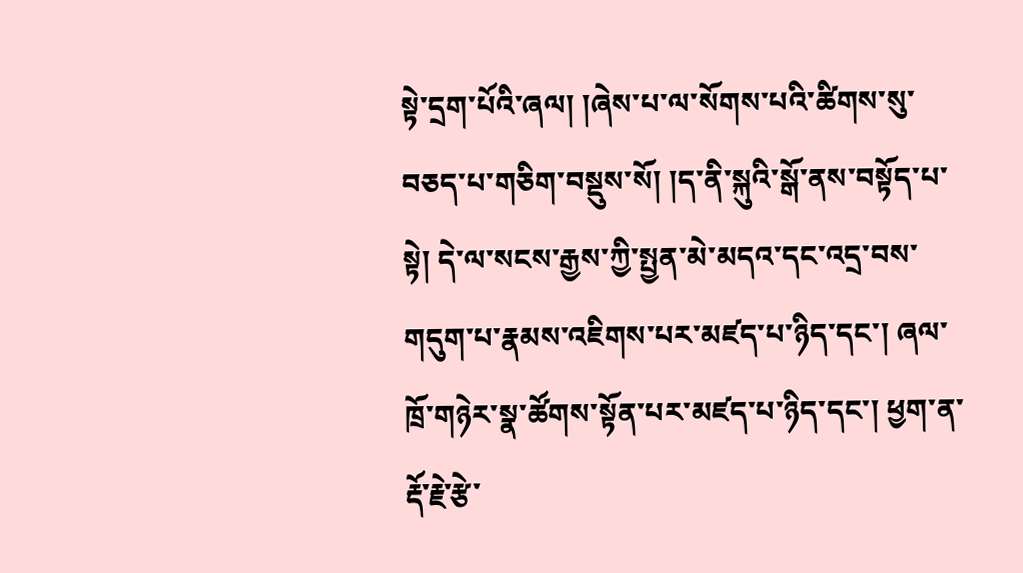སྟེ་དྲག་པོའི་ཞལ། །ཞེས་པ་ལ་སོགས་པའི་ཚིགས་སུ་བཅད་པ་གཅིག་བསྡུས་སོ། །ད་ནི་སྐུའི་སྒོ་ནས་བསྟོད་པ་སྟེ། དེ་ལ་སངས་རྒྱས་ཀྱི་སྤྱན་མེ་མདའ་དང་འདྲ་བས་གདུག་པ་རྣམས་འཇིགས་པར་མཛད་པ་ཉིད་དང་། ཞལ་ཁྲོ་གཉེར་སྣ་ཚོགས་སྟོན་པར་མཛད་པ་ཉིད་དང་། ཕྱག་ན་རྡོ་རྗེ་རྩེ་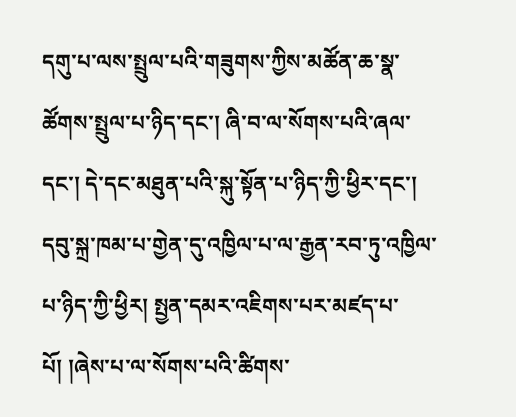དགུ་པ་ལས་སྤྲུལ་པའི་གཟུགས་ཀྱིས་མཚོན་ཆ་སྣ་ཚོགས་སྤྲུལ་པ་ཉིད་དང་། ཞི་བ་ལ་སོགས་པའི་ཞལ་དང་། དེ་དང་མཐུན་པའི་སྐུ་སྟོན་པ་ཉིད་ཀྱི་ཕྱིར་དང་། དབུ་སྐྲ་ཁམ་པ་གྱེན་དུ་འཁྱིལ་པ་ལ་རྒྱན་རབ་ཏུ་འཁྱིལ་པ་ཉིད་ཀྱི་ཕྱིར། སྤྱན་དམར་འཇིགས་པར་མཛད་པ་པོ། །ཞེས་པ་ལ་སོགས་པའི་ཚིགས་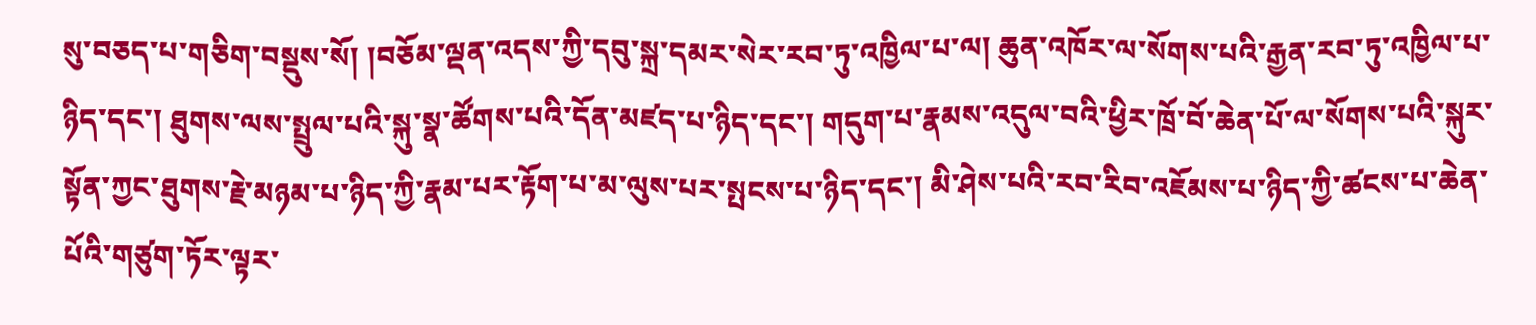སུ་བཅད་པ་གཅིག་བསྡུས་སོ། །བཅོམ་ལྡན་འདས་ཀྱི་དབུ་སྐྲ་དམར་སེར་རབ་ཏུ་འཁྱིལ་པ་ལ། ཆུན་འཁོར་ལ་སོགས་པའི་རྒྱན་རབ་ཏུ་འཁྱིལ་པ་ཉིད་དང་། ཐུགས་ལས་སྤྲུལ་པའི་སྐུ་སྣ་ཚོགས་པའི་དོན་མཛད་པ་ཉིད་དང་། གདུག་པ་རྣམས་འདུལ་བའི་ཕྱིར་ཁྲོ་བོ་ཆེན་པོ་ལ་སོགས་པའི་སྐུར་སྟོན་ཀྱང་ཐུགས་རྗེ་མཉམ་པ་ཉིད་ཀྱི་རྣམ་པར་རྟོག་པ་མ་ལུས་པར་སྤངས་པ་ཉིད་དང་། མི་ཤེས་པའི་རབ་རིབ་འཇོམས་པ་ཉིད་ཀྱི་ཚངས་པ་ཆེན་པོའི་གཙུག་ཏོར་ལྟར་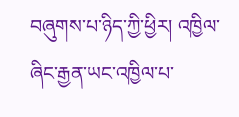བཞུགས་པ་ཉིད་ཀྱི་ཕྱིར། འཁྱིལ་ཞིང་རྒྱན་ཡང་འཁྱིལ་པ་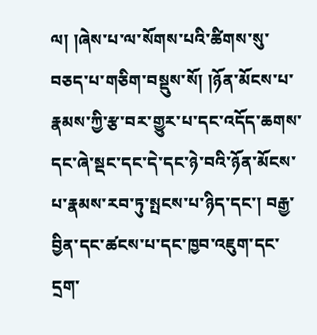ལ། །ཞེས་པ་ལ་སོགས་པའི་ཚིགས་སུ་བཅད་པ་གཅིག་བསྡུས་སོ། །ཉོན་མོངས་པ་རྣམས་ཀྱི་རྩ་བར་གྱུར་པ་དང་འདོད་ཆགས་དང་ཞེ་སྡང་དང་དེ་དང་ཉེ་བའི་ཉོན་མོངས་པ་རྣམས་རབ་ཏུ་སྤངས་པ་ཉིད་དང་། བརྒྱ་བྱིན་དང་ཚངས་པ་དང་ཁྱབ་འཇུག་དང་དྲག་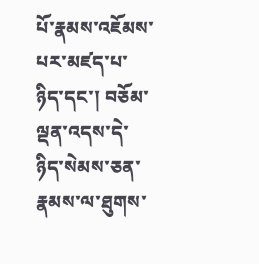པོ་རྣམས་འཇོམས་པར་མཛད་པ་ཉིད་དང་། བཅོམ་ལྡན་འདས་དེ་ཉིད་སེམས་ཅན་རྣམས་ལ་ཐུགས་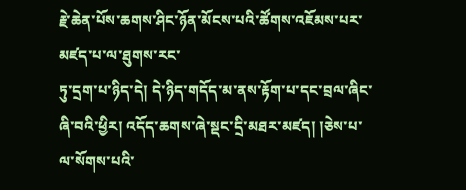རྗེ་ཆེན་པོས་ཆགས་ཤིང་ཉོན་མོངས་པའི་ཚོགས་འཇོམས་པར་མཛད་པ་ལ་ཐུགས་རང་
ཏུ་དྲག་པ་ཉིད་དེ། དེ་ཉིད་གདོད་མ་ནས་རྟོག་པ་དང་བྲལ་ཞིང་ཞི་བའི་ཕྱིར། འདོད་ཆགས་ཞེ་སྡང་དྲི་མཐར་མཛད། །ཅེས་པ་ལ་སོགས་པའི་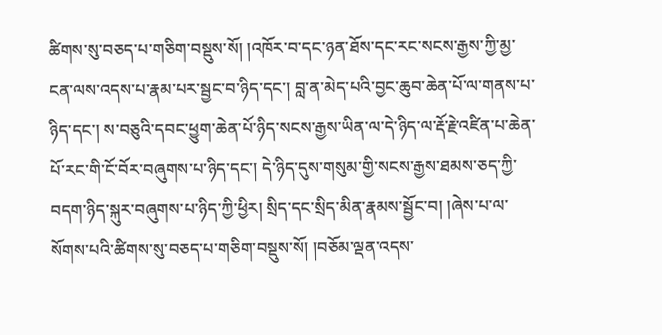ཚིགས་སུ་བཅད་པ་གཅིག་བསྡུས་སོ། །འཁོར་བ་དང་ཉན་ཐོས་དང་རང་སངས་རྒྱས་ཀྱི་མྱ་ངན་ལས་འདས་པ་རྣམ་པར་སྦྱང་བ་ཉིད་དང་། བླ་ན་མེད་པའི་བྱང་ཆུབ་ཆེན་པོ་ལ་གནས་པ་ཉིད་དང་། ས་བཅུའི་དབང་ཕྱུག་ཆེན་པོ་ཉིད་སངས་རྒྱས་ཡིན་ལ་དེ་ཉིད་ལ་རྡོ་རྗེ་འཛིན་པ་ཆེན་པོ་རང་གི་ངོ་བོར་བཞུགས་པ་ཉིད་དང་། དེ་ཉིད་དུས་གསུམ་གྱི་སངས་རྒྱས་ཐམས་ཅད་ཀྱི་བདག་ཉིད་སྐུར་བཞུགས་པ་ཉིད་ཀྱི་ཕྱིར། སྲིད་དང་སྲིད་མིན་རྣམས་སྦྱོང་བ། །ཞེས་པ་ལ་སོགས་པའི་ཚིགས་སུ་བཅད་པ་གཅིག་བསྡུས་སོ། །བཅོམ་ལྡན་འདས་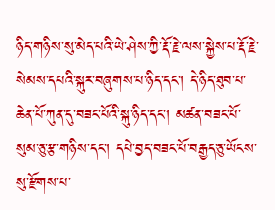ཉིད་གཉིས་སུ་མེད་པའི་ཡེ་ཤེས་ཀྱི་རྡོ་རྗེ་ལས་སྐྱེས་པ་རྡོ་རྗེ་སེམས་དཔའི་སྐུར་བཞུགས་པ་ཉིད་དང་། དེ་ཉིད་ཐུབ་པ་ཆེན་པོ་ཀུན་དུ་བཟང་པོའི་སྐུ་ཉིད་དང་། མཚན་བཟང་པོ་སུམ་ཅུ་རྩ་གཉིས་དང་། དཔེ་བྱད་བཟང་པོ་བརྒྱད་ཅུ་ཡོངས་སུ་རྫོགས་པ་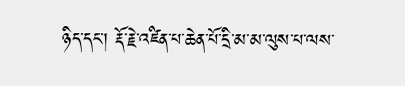ཉིད་དང་། རྡོ་རྗེ་འཛིན་པ་ཆེན་པོ་དྲི་མ་མ་ལུས་པ་ལས་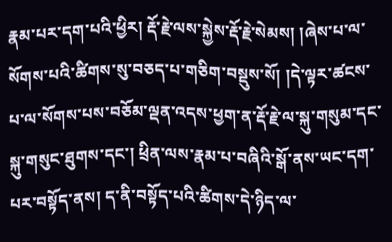རྣམ་པར་དག་པའི་ཕྱིར། རྡོ་རྗེ་ལས་སྐྱེས་རྡོ་རྗེ་སེམས། །ཞེས་པ་ལ་སོགས་པའི་ཚིགས་སུ་བཅད་པ་གཅིག་བསྡུས་སོ། །དེ་ལྟར་ཚངས་པ་ལ་སོགས་པས་བཅོམ་ལྡན་འདས་ཕྱག་ན་རྡོ་རྗེ་ལ་སྐུ་གསུམ་དང་སྐུ་གསུང་ཐུགས་དང་། ཕྲིན་ལས་རྣམ་པ་བཞིའི་སྒོ་ནས་ཡང་དག་པར་བསྟོད་ནས། ད་ནི་བསྟོད་པའི་ཚིགས་དེ་ཉིད་ལ་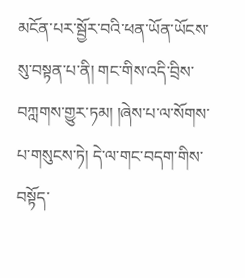མངོན་པར་སྦྱོར་བའི་ཕན་ཡོན་ཡོངས་སུ་བསྟན་པ་ནི། གང་གིས་འདི་བྲིས་བཀླགས་གྱུར་ཏམ། །ཞེས་པ་ལ་སོགས་པ་གསུངས་ཏེ། དེ་ལ་གང་བདག་གིས་བསྟོད་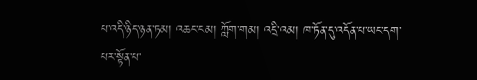པ་འདི་ཉིད་ཉན་ཏམ། འཆང་ངམ། ཀློག་གམ། འདྲི་འམ། ཁ་ཏོན་དུ་འདོན་པ་ཡང་དག་པར་སྟོན་པ་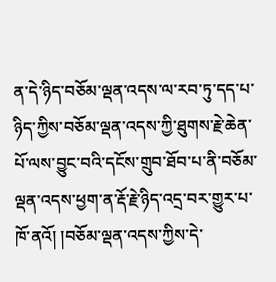ན་དེ་ཉིད་བཅོམ་ལྡན་འདས་ལ་རབ་ཏུ་དད་པ་ཉིད་ཀྱིས་བཅོམ་ལྡན་འདས་ཀྱི་ཐུགས་རྗེ་ཆེན་པོ་ལས་བྱུང་བའི་དངོས་གྲུབ་ཐོབ་པ་ནི་བཅོམ་ལྡན་འདས་ཕྱག་ན་རྡོ་རྗེ་ཉིད་འདྲ་བར་གྱུར་པ་ཁོ་ནའོ། །བཅོམ་ལྡན་འདས་ཀྱིས་དེ་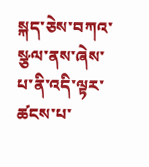སྐད་ཅེས་བཀའ་སྩལ་ནས་ཞེས་པ་ནི་འདི་ལྟར་ཚངས་པ་